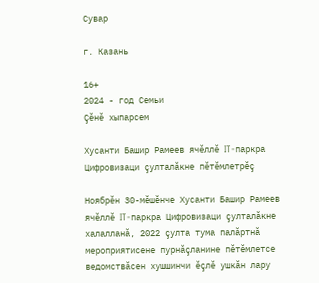Сувар

г. Казань

16+
2024 - год Семьи
Çӗнӗ хыпарсем

Хусанти Башир Рамеев ячӗллӗ IT-паркра Цифровизаци çулталăкне пӗтӗмлетрӗç

Ноябрӗн 30-мӗшӗнче Хусанти Башир Рамеев ячӗллӗ IT-паркра Цифровизаци çулталăкне халалланă, 2022 çулта тума палăртнă мероприятисене пурнăçланине пӗтӗмлетсе ведомствăсен хушшинчи ӗçлӗ ушкăн лару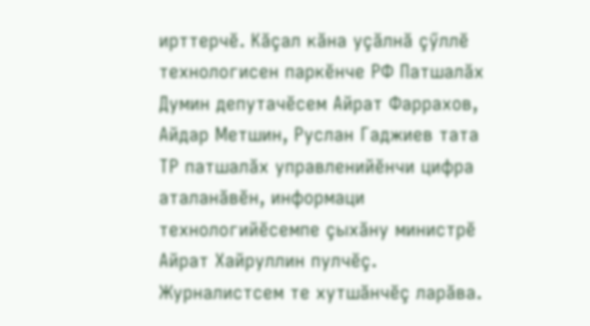ирттерчӗ. Кăçал кăна уçăлнă çӳллӗ технологисен паркӗнче РФ Патшалăх Думин депутачӗсем Айрат Фаррахов, Айдар Метшин, Руслан Гаджиев тата ТР патшалăх управленийӗнчи цифра аталанăвӗн, информаци технологийӗсемпе çыхăну министрӗ Айрат Хайруллин пулчӗç. Журналистсем те хутшăнчӗç ларăва.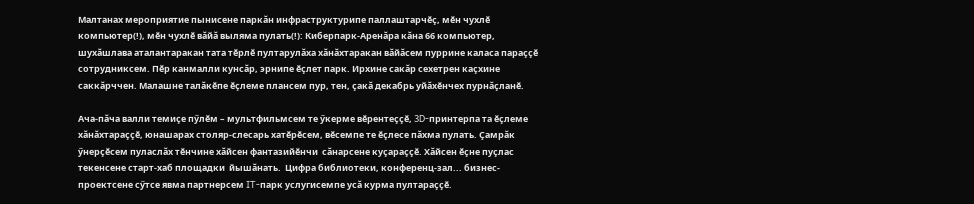Малтанах мероприятие пынисене паркăн инфраструктурипе паллаштарчӗç, мӗн чухлӗ компьютер(!), мӗн чухлӗ вăйă выляма пулать(!): Киберпарк-Аренăра кăна 66 компьютер, шухăшлава аталантаракан тата тӗрлӗ пултарулăха хăнăхтаракан вăйăсем пуррине каласа параççӗ сотрудниксем. Пӗр канмалли кунсăр, эрнипе ӗçлет парк. Ирхине сакăр сехетрен каçхине саккăрччен. Малашне талăкӗпе ӗçлеме плансем пур, тен, çакă декабрь уйăхӗнчех пурнăçланӗ.

Ача-пăча валли темиçе пӳлӗм – мультфильмсем те ӳкерме вӗрентеççӗ, 3D-принтерпа та ӗçлеме хăнăхтараççӗ, юнашарах столяр-слесарь хатӗрӗсем, вӗсемпе те ӗçлесе пăхма пулать. Çамрăк ӳнерçӗсем пуласлăх тӗнчине хăйсен фантазийӗнчи  сăнарсене куçараççӗ. Хăйсен ӗçне пуçлас текенсене старт-хаб площадки  йышăнать.  Цифра библиотеки, конференц-зал... бизнес-проектсене сӳтсе явма партнерсем IT-парк услугисемпе усă курма пултараççӗ.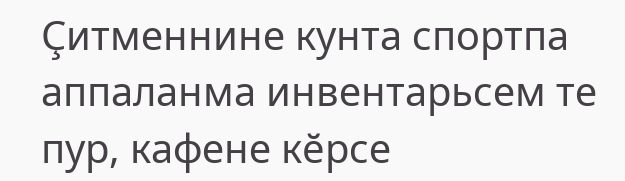Çитменнине кунта спортпа аппаланма инвентарьсем те пур, кафене кӗрсе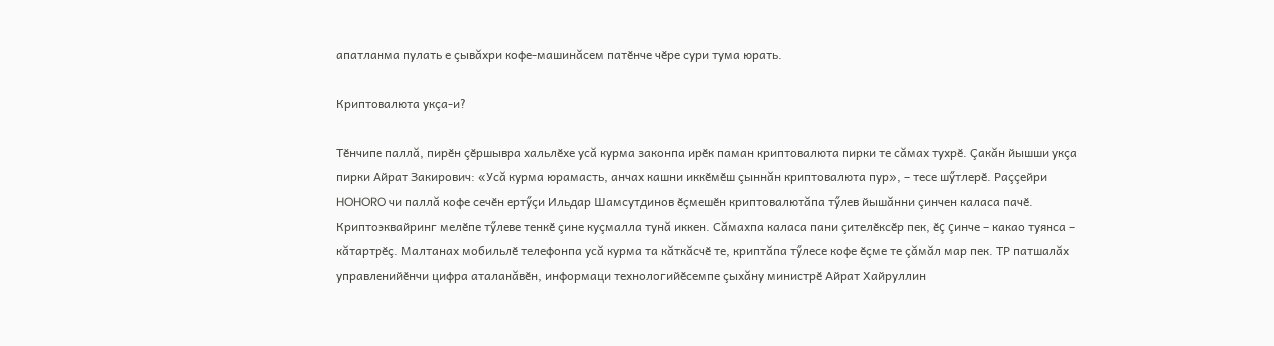апатланма пулать е çывăхри кофе-машинăсем патӗнче чӗре сури тума юрать.

Криптовалюта укçа-и?

Тӗнчипе паллă, пирӗн çӗршывра хальлӗхе усă курма законпа ирӗк паман криптовалюта пирки те сăмах тухрӗ. Çакăн йышши укçа пирки Айрат Закирович: «Усă курма юрамасть, анчах кашни иккӗмӗш çыннăн криптовалюта пур», – тесе шӳтлерӗ. Раççейри HOHORO чи паллă кофе сечӗн ертӳçи Ильдар Шамсутдинов ӗçмешӗн криптовалютăпа тӳлев йышăнни çинчен каласа пачӗ. Криптоэквайринг мелӗпе тӳлеве тенкӗ çине куçмалла тунă иккен. Сăмахпа каласа пани çителӗксӗр пек, ӗç çинче – какао туянса – кăтартрӗç. Малтанах мобильлӗ телефонпа усă курма та кăткăсчӗ те, криптăпа тӳлесе кофе ӗçме те çăмăл мар пек. ТР патшалăх управленийӗнчи цифра аталанăвӗн, информаци технологийӗсемпе çыхăну министрӗ Айрат Хайруллин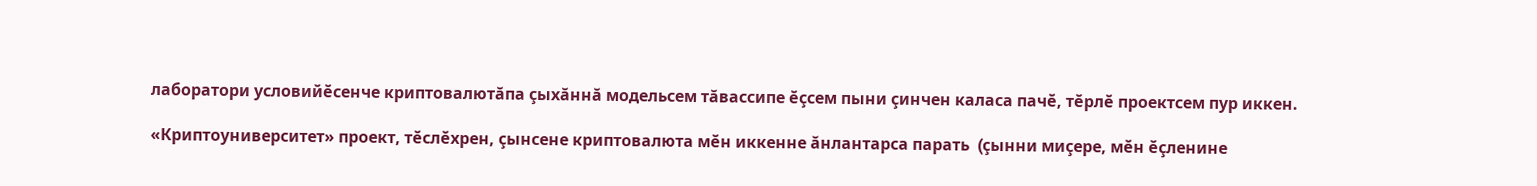лаборатори условийӗсенче криптовалютăпа çыхăннă модельсем тăвассипе ӗçсем пыни çинчен каласа пачӗ, тӗрлӗ проектсем пур иккен.

«Криптоуниверситет» проект, тӗслӗхрен, çынсене криптовалюта мӗн иккенне ăнлантарса парать  (çынни миçере, мӗн ӗçленине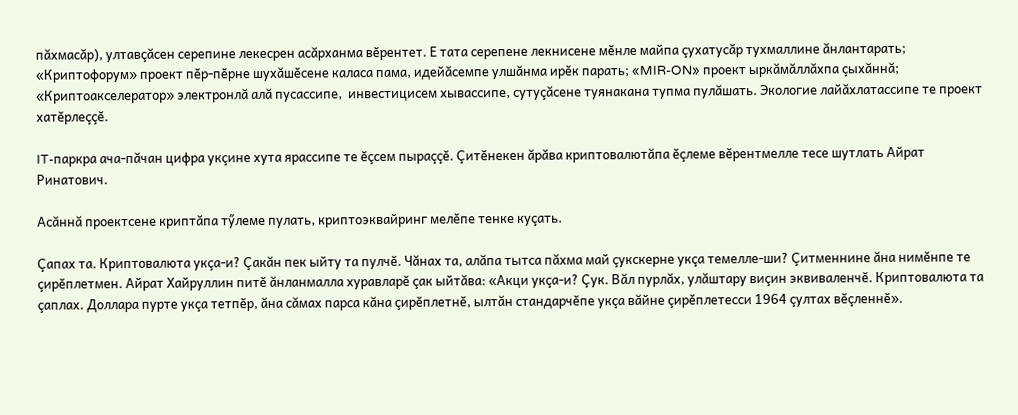пăхмасăр), ултавçăсен серепине лекесрен асăрханма вӗрентет. Е тата серепене лекнисене мӗнле майпа çухатусăр тухмаллине ăнлантарать; «Криптофорум» проект пӗр-пӗрне шухăшӗсене каласа пама, идейăсемпе улшăнма ирӗк парать; «MIR-ON» проект ыркăмăллăхпа çыхăннă; «Криптоакселератор» электронлă алă пусассипе,  инвестицисем хывассипе, сутуçăсене туянакана тупма пулăшать. Экологие лайăхлатассипе те проект хатӗрлеççӗ.

IT-паркра ача-пăчан цифра укçине хута ярассипе те ӗçсем пыраççӗ. Çитӗнекен ăрăва криптовалютăпа ӗçлеме вӗрентмелле тесе шутлать Айрат Ринатович.

Асăннă проектсене криптăпа тӳлеме пулать, криптоэквайринг мелӗпе тенке куçать.

Çапах та. Криптовалюта укçа-и? Çакăн пек ыйту та пулчӗ. Чăнах та, алăпа тытса пăхма май çукскерне укçа темелле-ши? Çитменнине ăна нимӗнпе те çирӗплетмен. Айрат Хайруллин питӗ ăнланмалла хуравларӗ çак ыйтăва: «Акци укçа-и? Çук. Вăл пурлăх, улăштару виçин эквиваленчӗ. Криптовалюта та çаплах. Доллара пурте укçа тетпӗр, ăна сăмах парса кăна çирӗплетнӗ, ылтăн стандарчӗпе укçа вăйне çирӗплетесси 1964 çултах вӗçленнӗ».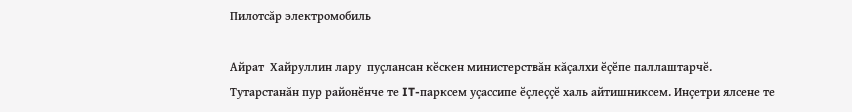Пилотсăр электромобиль

Айрат  Хайруллин лару  пуçлансан кӗскен министерствăн кăçалхи ӗçӗпе паллаштарчӗ. Тутарстанăн пур районӗнче те IT-парксем уçассипе ӗçлеççӗ халь айтишниксем. Инçетри ялсене те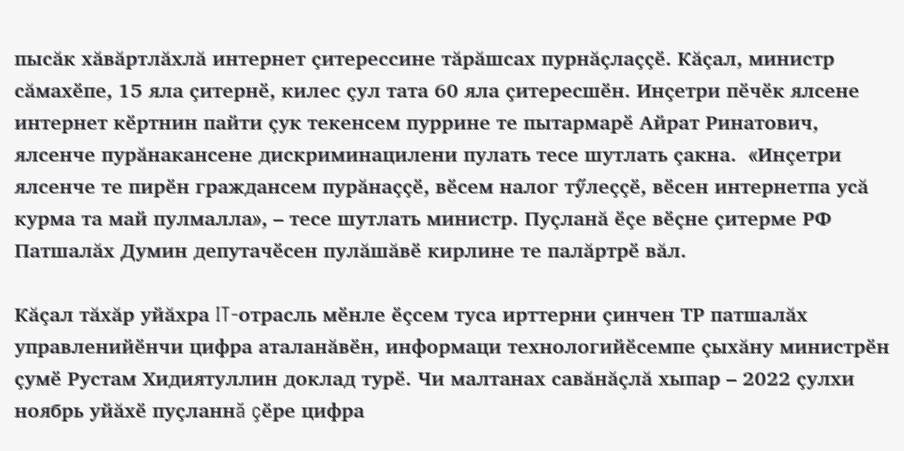пысăк хăвăртлăхлă интернет çитерессине тăрăшсах пурнăçлаççӗ. Кăçал, министр сăмахӗпе, 15 яла çитернӗ, килес çул тата 60 яла çитересшӗн. Инçетри пӗчӗк ялсене интернет кӗртнин пайти çук текенсем пуррине те пытармарӗ Айрат Ринатович, ялсенче пурăнакансене диcкриминацилени пулать тесе шутлать çакна.  «Инçетри ялсенче те пирӗн граждансем пурăнаççӗ, вӗсем налог тӳлеççӗ, вӗсен интернетпа усă курма та май пулмалла», – тесе шутлать министр. Пуçланă ӗçе вӗçне çитерме РФ Патшалăх Думин депутачӗсен пулăшăвӗ кирлине те палăртрӗ вăл.

Кăçал тăхăр уйăхра IT-отрасль мӗнле ӗçсем туса ирттерни çинчен ТР патшалăх управленийӗнчи цифра аталанăвӗн, информаци технологийӗсемпе çыхăну министрӗн çумӗ Рустам Хидиятуллин доклад турӗ. Чи малтанах савăнăçлă хыпар – 2022 çулхи ноябрь уйăхӗ пуçланнă çӗре цифра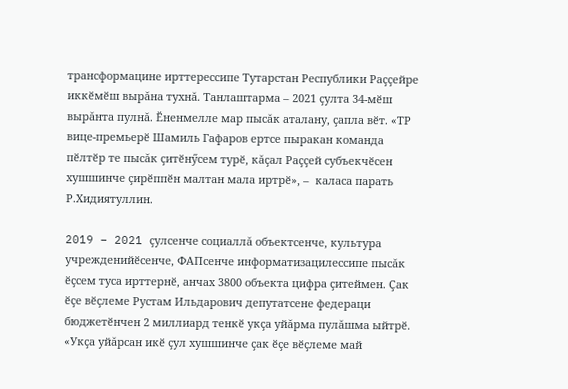трансформацине ирттерессипе Тутарстан Республики Раççейре иккӗмӗш вырăна тухнă. Танлаштарма – 2021 çулта 34-мӗш вырăнта пулнă. Ӗненмелле мар пысăк аталану, çапла вӗт. «ТР вице-премьерӗ Шамиль Гафаров ертсе пыракан команда пӗлтӗр те пысăк çитӗнӳсем турӗ, кăçал Раççей субъекчӗсен хушшинче çирӗппӗн малтан мала иртрӗ», –  каласа парать Р.Хидиятуллин.

2019 – 2021 çулсенче социаллă объектсенче, культура учрежденийӗсенче, ФАПсенче информатизацилессипе пысăк ӗçсем туса ирттернӗ, анчах 3800 объекта цифра çитеймен. Çак ӗçе вӗçлеме Рустам Ильдарович депутатсене федераци бюджетӗнчен 2 миллиард тенкӗ укçа уйăрма пулăшма ыйтрӗ. «Укçа уйăрсан икӗ çул хушшинче çак ӗçе вӗçлеме май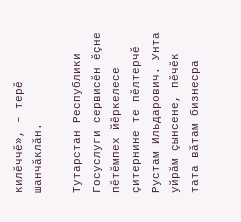килӗччӗ», – терӗ шанчăклăн.

Тутарстан Республики Госуслуги сервисӗн ӗçне пӗтӗмпех йӗркелесе çитернине те пӗлтерчӗ Рустам Ильдарович. Унта уйрăм çынсене, пӗчӗк тата вăтам бизнесра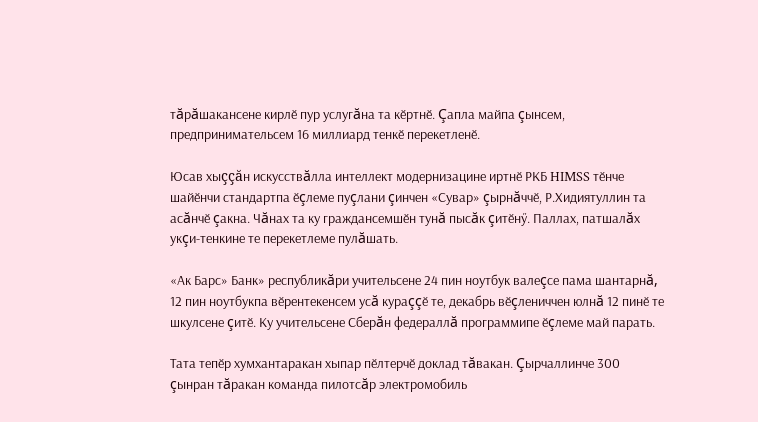тăрăшакансене кирлӗ пур услугăна та кӗртнӗ. Çапла майпа çынсем, предпринимательсем 16 миллиард тенкӗ перекетленӗ.

Юсав хыççăн искусствăлла интеллект модернизацине иртнӗ РКБ HIMSS тӗнче шайӗнчи стандартпа ӗçлеме пуçлани çинчен «Сувар» çырнăччӗ, Р.Хидиятуллин та асăнчӗ çакна. Чăнах та ку граждансемшӗн тунă пысăк çитӗнӳ. Паллах, патшалăх укçи-тенкине те перекетлеме пулăшать.

«Ак Барс» Банк» республикăри учительсене 24 пин ноутбук валеçсе пама шантарнă, 12 пин ноутбукпа вӗрентекенсем усă кураççӗ те, декабрь вӗçлениччен юлнă 12 пинӗ те шкулсене çитӗ. Ку учительсене Сберăн федераллă программипе ӗçлеме май парать.

Тата тепӗр хумхантаракан хыпар пӗлтерчӗ доклад тăвакан. Çырчаллинче 300 çынран тăракан команда пилотсăр электромобиль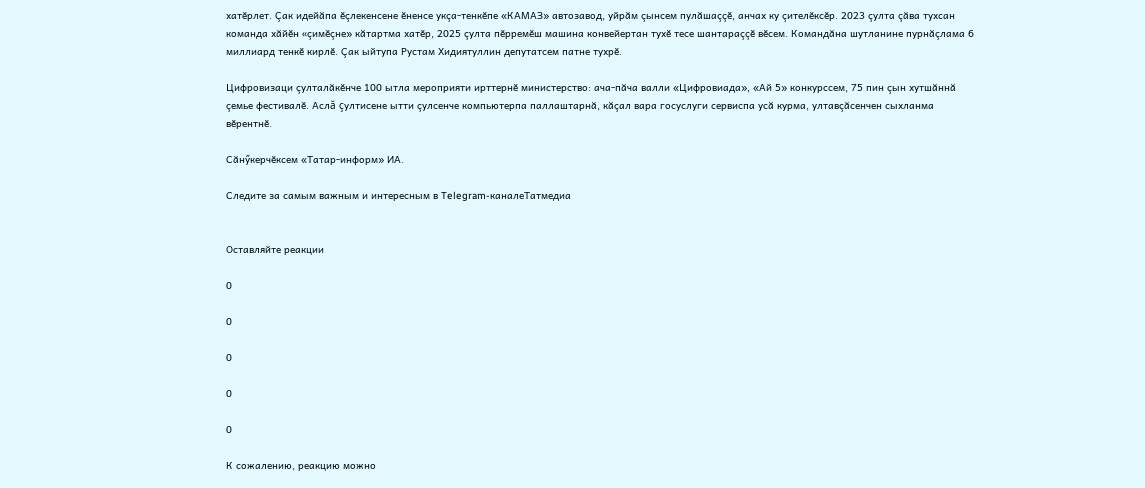хатӗрлет. Çак идейăпа ӗçлекенсене ӗненсе укçа-тенкӗпе «КАМАЗ» автозавод, уйрăм çынсем пулăшаççӗ, анчах ку çителӗксӗр. 2023 çулта çăва тухсан команда хăйӗн «çимӗçне» кăтартма хатӗр, 2025 çулта пӗрремӗш машина конвейертан тухӗ тесе шантараççӗ вӗсем. Командăна шутланине пурнăçлама 6 миллиард тенкӗ кирлӗ. Çак ыйтупа Рустам Хидиятуллин депутатсем патне тухрӗ.

Цифровизаци çулталăкӗнче 100 ытла мероприяти ирттернӗ министерство: ача-пăча валли «Цифровиада», «Ай 5» конкурссем, 75 пин çын хутшăннă çемье фестивалӗ. Аслă çултисене ытти çулсенче компьютерпа паллаштарнă, кăçал вара госуслуги сервиспа усă курма, ултавçăсенчен сыхланма вӗрентнӗ.

Сăнӳкерчӗксем «Татар-информ» ИА.

Следите за самым важным и интересным в Telegram-каналеТатмедиа


Оставляйте реакции

0

0

0

0

0

К сожалению, реакцию можно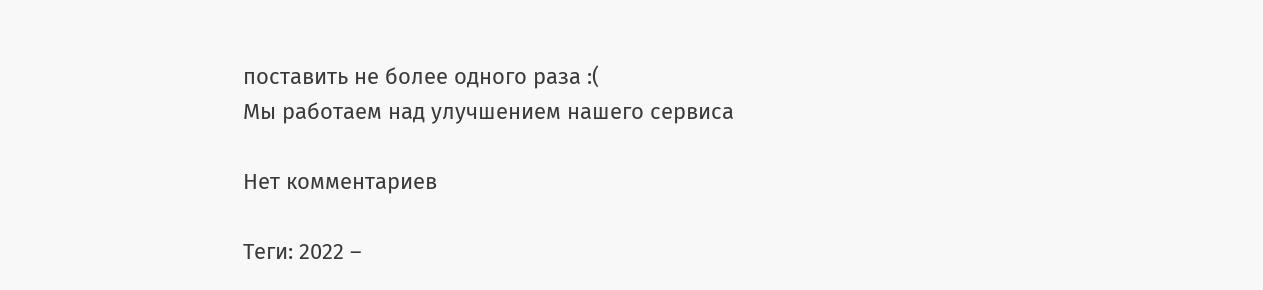поставить не более одного раза :(
Мы работаем над улучшением нашего сервиса

Нет комментариев

Теги: 2022 –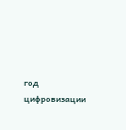год цифровизации